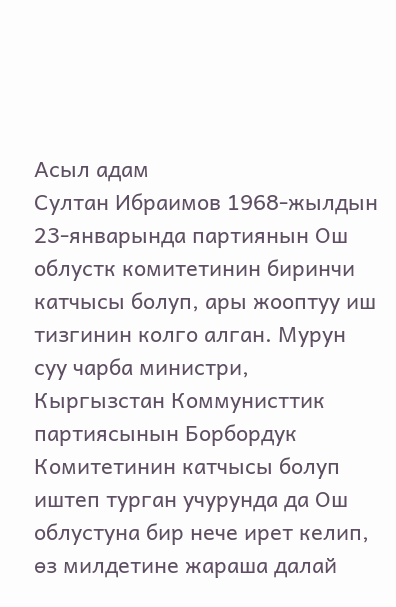Асыл адам
Султан Ибраимов 1968-жылдын 23-январында партиянын Ош облустк комитетинин биринчи катчысы болуп, ары жооптуу иш тизгинин колго алган. Мурун суу чарба министри, Кыргызстан Коммунисттик партиясынын Борбордук Комитетинин катчысы болуп иштеп турган учурунда да Ош облустуна бир нече ирет келип, өз милдетине жараша далай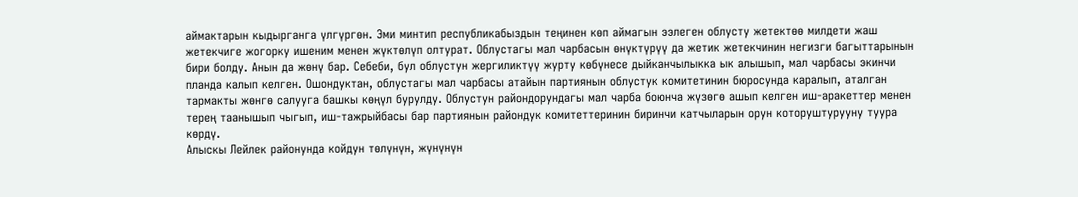аймактарын кыдырганга үлгүргөн. Эми минтип республикабыздын теңинен көп аймагын ээлеген облусту жетектөө милдети жаш жетекчиге жогорку ишеним менен жүктөлүп олтурат. Облустагы мал чарбасын өнүктүрүү да жетик жетекчинин негизги багыттарынын бири болду. Анын да жөнү бар. Себеби, бул облустун жергиликтүү журту көбүнесе дыйканчылыкка ык алышып, мал чарбасы экинчи планда калып келген. Ошондуктан, облустагы мал чарбасы атайын партиянын облустук комитетинин бюросунда каралып, аталган тармакты жөнгө салууга башкы көңүл бурулду. Облустун райондорундагы мал чарба боюнча жүзөгө ашып келген иш-аракеттер менен терең таанышып чыгып, иш-тажрыйбасы бар партиянын райондук комитеттеринин биринчи катчыларын орун которуштурууну туура көрдү.
Алыскы Лейлек районунда койдун төлүнүн, жүнүнүн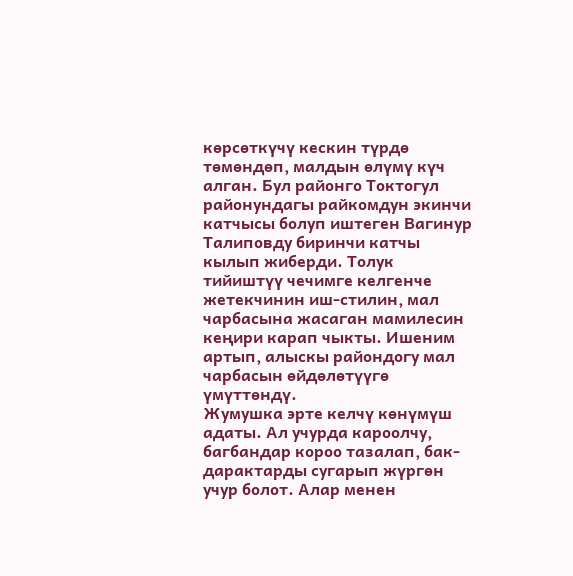көрсөткүчү кескин түрдө төмөндөп, малдын өлүмү күч алган. Бул районго Токтогул районундагы райкомдун экинчи катчысы болуп иштеген Вагинур Талиповду биринчи катчы кылып жиберди. Толук тийиштүү чечимге келгенче жетекчинин иш-стилин, мал чарбасына жасаган мамилесин кеңири карап чыкты. Ишеним артып, алыскы райондогу мал чарбасын өйдөлөтүүгө үмүттөндү.
Жумушка эрте келчү көнүмүш адаты. Ал учурда кароолчу, багбандар короо тазалап, бак-дарактарды сугарып жүргөн учур болот. Алар менен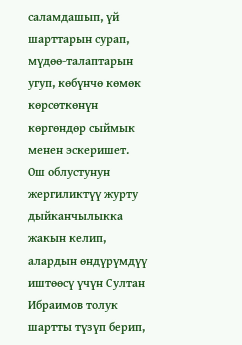саламдашып, үй шарттарын сурап, мүдөө-талаптарын угуп, көбүнчө көмөк көрсөткөнүн көргөндөр сыймык менен эскеришет.
Ош облустунун жергиликтүү журту дыйканчылыкка жакын келип, алардын өндүрүмдүү иштөөсү үчүн Султан Ибраимов толук шартты түзүп берип,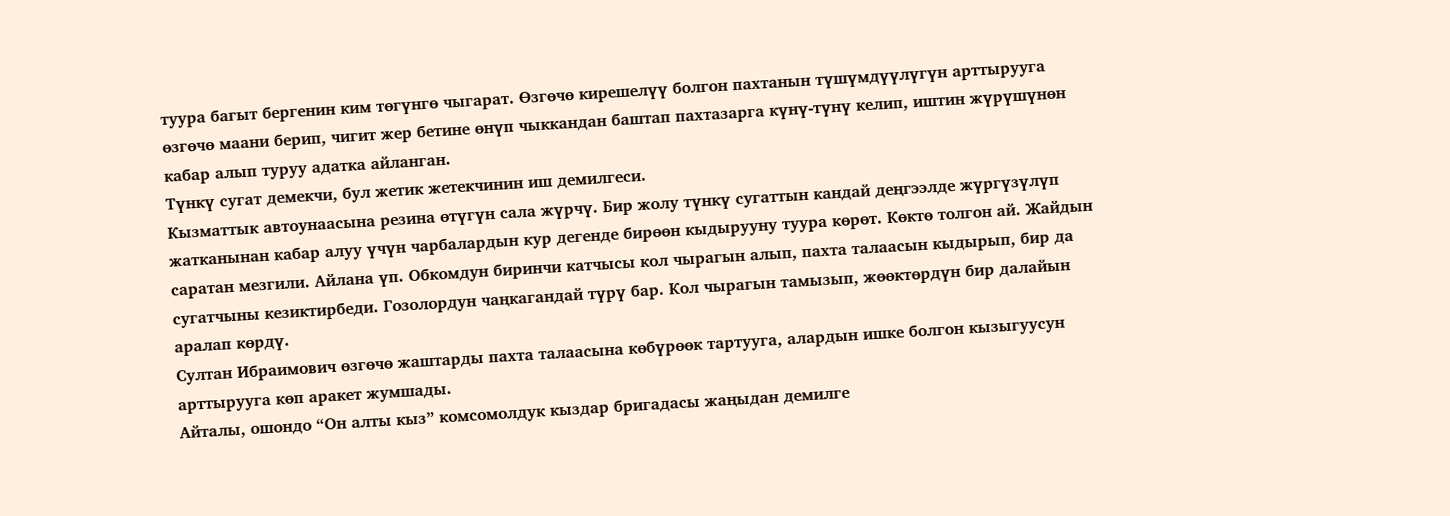туура багыт бергенин ким төгүнгө чыгарат. Өзгөчө кирешелүү болгон пахтанын түшүмдүүлүгүн арттырууга өзгөчө маани берип, чигит жер бетине өнүп чыккандан баштап пахтазарга күнү-түнү келип, иштин жүрүшүнөн кабар алып туруу адатка айланган.
Түнкү сугат демекчи, бул жетик жетекчинин иш демилгеси.
Кызматтык автоунаасына резина өтүгүн сала жүрчү. Бир жолу түнкү сугаттын кандай деңгээлде жүргүзүлүп жатканынан кабар алуу үчүн чарбалардын кур дегенде бирөөн кыдырууну туура көрөт. Көктө толгон ай. Жайдын саратан мезгили. Айлана үп. Обкомдун биринчи катчысы кол чырагын алып, пахта талаасын кыдырып, бир да сугатчыны кезиктирбеди. Гозолордун чаңкагандай түрү бар. Кол чырагын тамызып, жөөктөрдүн бир далайын аралап көрдү.
Султан Ибраимович өзгөчө жаштарды пахта талаасына көбүрөөк тартууга, алардын ишке болгон кызыгуусун арттырууга көп аракет жумшады.
Айталы, ошондо “Он алты кыз” комсомолдук кыздар бригадасы жаңыдан демилге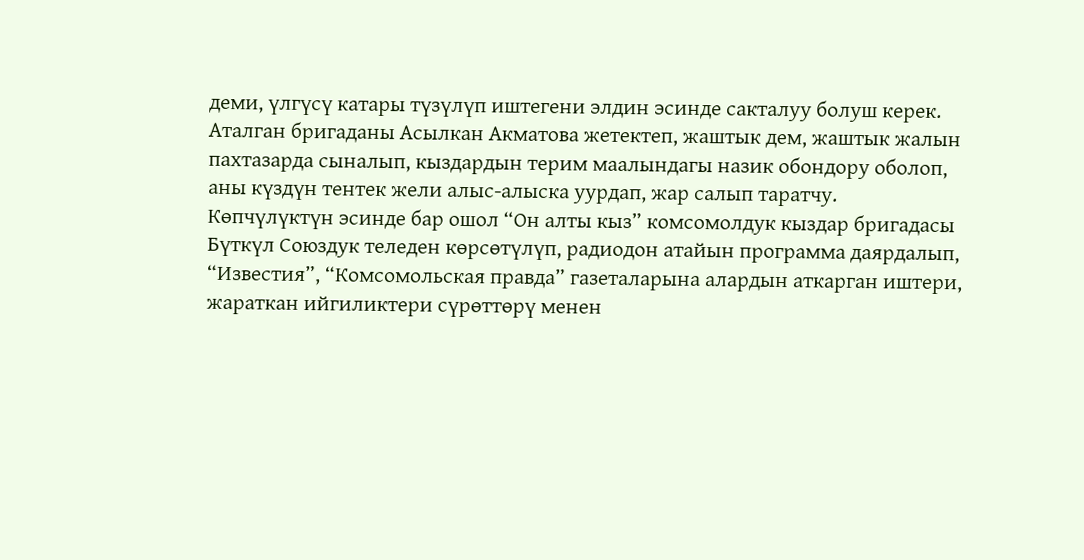деми, үлгүсү катары түзүлүп иштегени элдин эсинде сакталуу болуш керек. Аталган бригаданы Асылкан Акматова жетектеп, жаштык дем, жаштык жалын пахтазарда сыналып, кыздардын терим маалындагы назик обондору оболоп, аны күздүн тентек жели алыс-алыска уурдап, жар салып таратчу.
Көпчүлүктүн эсинде бар ошол “Он алты кыз” комсомолдук кыздар бригадасы Бүткүл Союздук теледен көрсөтүлүп, радиодон атайын программа даярдалып, “Известия”, “Комсомольская правда” газеталарына алардын аткарган иштери, жараткан ийгиликтери сүрөттөрү менен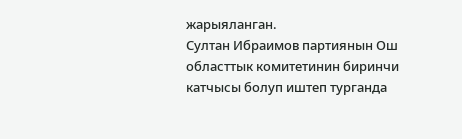жарыяланган.
Султан Ибраимов партиянын Ош областтык комитетинин биринчи катчысы болуп иштеп турганда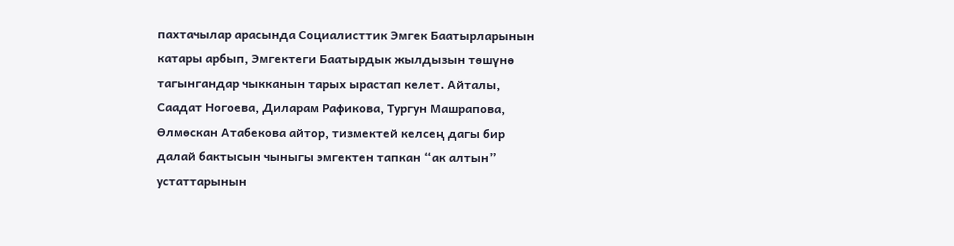пахтачылар арасында Социалисттик Эмгек Баатырларынын катары арбып, Эмгектеги Баатырдык жылдызын төшүнө тагынгандар чыкканын тарых ырастап келет. Айталы, Саадат Ногоева, Диларам Рафикова, Тургун Машрапова, Өлмөскан Атабекова айтор, тизмектей келсең дагы бир далай бактысын чыныгы эмгектен тапкан “ак алтын” устаттарынын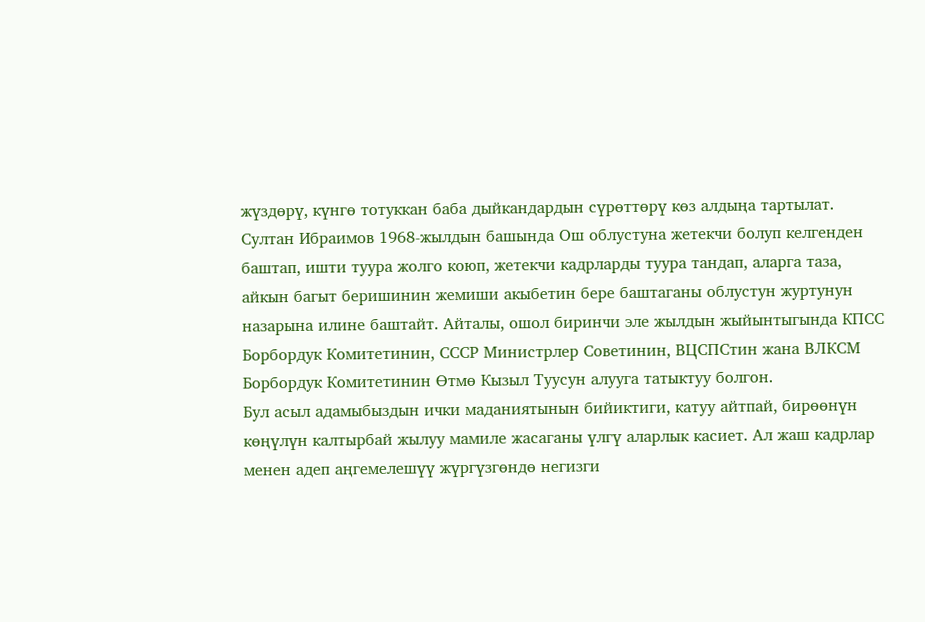жүздөрү, күнгө тотуккан баба дыйкандардын сүрөттөрү көз алдыңа тартылат.
Султан Ибраимов 1968-жылдын башында Ош облустуна жетекчи болуп келгенден баштап, ишти туура жолго коюп, жетекчи кадрларды туура тандап, аларга таза, айкын багыт беришинин жемиши акыбетин бере баштаганы облустун журтунун назарына илине баштайт. Айталы, ошол биринчи эле жылдын жыйынтыгында КПСС Борбордук Комитетинин, СССР Министрлер Советинин, ВЦСПСтин жана ВЛКСМ Борбордук Комитетинин Өтмө Кызыл Туусун алууга татыктуу болгон.
Бул асыл адамыбыздын ички маданиятынын бийиктиги, катуу айтпай, бирөөнүн көңүлүн калтырбай жылуу мамиле жасаганы үлгү аларлык касиет. Ал жаш кадрлар менен адеп аңгемелешүү жүргүзгөндө негизги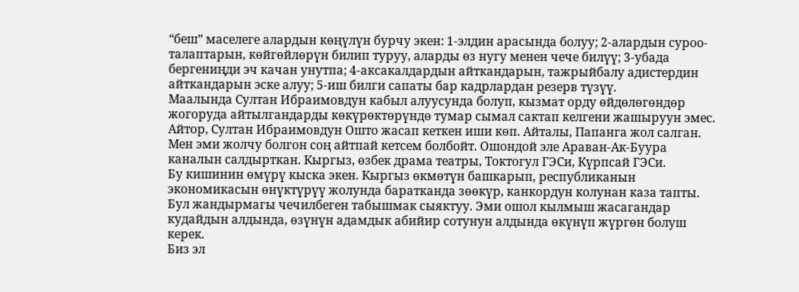“беш” маселеге алардын көңүлүн бурчу экен: 1-элдин арасында болуу; 2-алардын суроо-талаптарын, көйгөйлөрүн билип туруу, аларды өз нугу менен чече билүү; 3-убада бергениңди эч качан унутпа; 4-аксакалдардын айткандарын, тажрыйбалу адистердин айткандарын эске алуу; 5-иш билги сапаты бар кадрлардан резерв түзүү.
Маалында Султан Ибраимовдун кабыл алуусунда болуп, кызмат орду өйдөлөгөндөр жогоруда айтылгандарды көкүрөктөрүндө тумар сымал сактап келгени жашыруун эмес.
Айтор, Султан Ибраимовдун Ошто жасап кеткен иши көп. Айталы, Папанга жол салган. Мен эми жолчу болгон соң айтпай кетсем болбойт. Ошондой эле Араван-Ак-Буура каналын салдырткан. Кыргыз, өзбек драма театры, Токтогул ГЭСи, Күрпсай ГЭСи.
Бу кишинин өмүрү кыска экен. Кыргыз өкмөтүн башкарып, республиканын экономикасын өнүктүрүү жолунда баратканда зөөкүр, канкордун колунан каза тапты. Бул жандырмагы чечилбеген табышмак сыяктуу. Эми ошол кылмыш жасагандар кудайдын алдында, өзүнүн адамдык абийир сотунун алдында өкүнүп жүргөн болуш керек.
Биз эл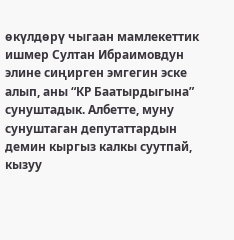өкүлдөрү чыгаан мамлекеттик ишмер Султан Ибраимовдун элине сиңирген эмгегин эске алып, аны “КР Баатырдыгына” сунуштадык. Албетте, муну сунуштаган депутаттардын демин кыргыз калкы суутпай, кызуу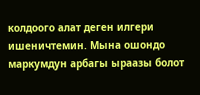колдоого алат деген илгери ишеничтемин. Мына ошондо маркумдун арбагы ыраазы болот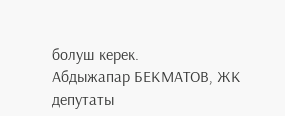болуш керек.
Абдыжапар БЕКМАТОВ, ЖК депутаты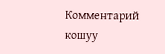Комментарий кошуу